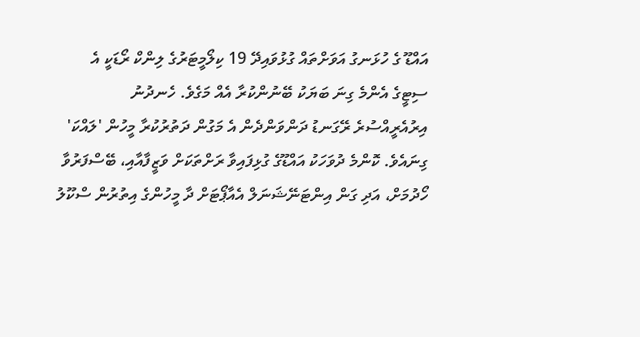އައްޑޫ ގެ ހުޅަނގު އަވަށްތައް ގުޅުވައިދޭ 19 ކިލޯމީޓަރުގެ ލިންކް ރޯޑަކީ އެ ސިޓީގެ އެންމެ ގިނަ ބަޔަކު ބޭނުންކުރާ އެއް މަގެވެ. ހެނދުނު އިރުއެރީއްސުރެ ރޭގަނޑު ދަންވަންދެން އެ މަގުން ދަތުރުކުރާ މީހުން 'ލައްކަ' ގިނައެވެ. ކޮންމެ ދުވަހަކު އައްޑޫގެ ގުޅިފައިވާ ރަށްތަކަށް ވަޒީފާއާއި، ބޭސްފަރުވާ ހޯދުމަށް، އަދި ގަން އިންޓަނޭޝަނަލް އެއާޕޯޓަށް ދާ މީހުންގެ އިތުރުން ސްކޫލު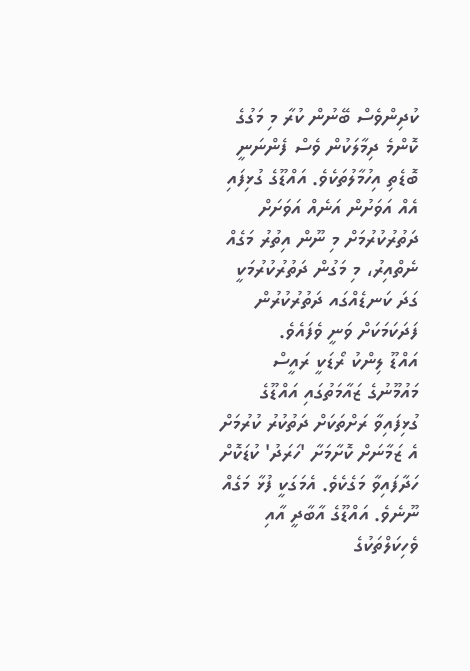ކުދިންވެސް ބޭނުން ކުރާ މި މަގުގެ ކޮންމެ ދިމާލަކުން ވެސް ފެންނަނީ ބޮޑެތި އިހުމާލުތަކެވެ. އައްޑޫގެ ގުޅިފައި އެއް އަވަށުން އަނެއް އަވަށަށް ދަތުރުކުރުމަށް މި ނޫން އިތުރު މަގެއް ނެތްއިރު، މި މަގުން ދަތުރުކުރުމަކީ ގަދަ ކަނޑެއްގައ ދަތުރުކުރުން ފަދަކަމަކަށް ވަނީ ވެފައެވެ.
އައްޑޫ ލިންކު ރޯޑަކީ ރައީސް މައުމޫނުގެ ޒައާމަތުގައި އައްޑޫގެ ގުޅިފައިވާ ރަށްތަކަށް ދަތުކުރު ކުރުމަށް އެ ޒަމާނަށް ކޮށާމަށާ 'ހަރަދު' ކުޑަކޮށް ހަދާފައިވާ މަގެކެވެ. އެމަގަކީ ފުޅާ މަގެއް ނޫނެވެ. އައްޑޫގެ އާބާދީ އާއި ވެހިކަލްތަކުގެ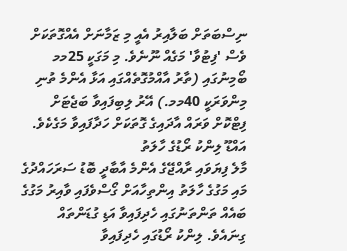ނިސްބަތަށް ބަލާއިރު އެއީ މި ޒަމާނަށް އެއްގޮތަކަށް ވެސް 'ފިޓުވާ' މަގެއް ނޫނެވެ. މި މަގަކީ 25މމ ބޯމިނުގައި (ތާރު އާއްމުގޮތެއްގައި އަޅާ އެންމެ ތުނި މިންވަރަކީ 40މމ.) އޭރު ލިބިފައިވާ ބަޖެޓަށް ފިޓްކޮށް ވަރައް އާދައިގެ ގޮތަކަށް ހަދާފައިވާ މަގެކެވެ.
އައްޑޫ ލިންކު ރޯޑުގެ ހާލަތު
މާލެ ފިޔަވައި ރާއްޖޭގެ އެންމެ އާބާދީ ބޮޑު ސަރަހައްދުގެ މައި މަގުގެ ހާލަތު އިންތިހާއަށް ގޯސްވެފައި ވާއިރު މަގުގެ ބައެއް ތަންތަނުގައި ހެދިފައިވާ އަޑި ގުޑަންތައް ގިނައެވެ. ލިންކު ރޯޑުގައި ހެދިފައިވާ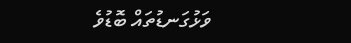ވަޅުގަނޑުތައް ބޮޑުވެ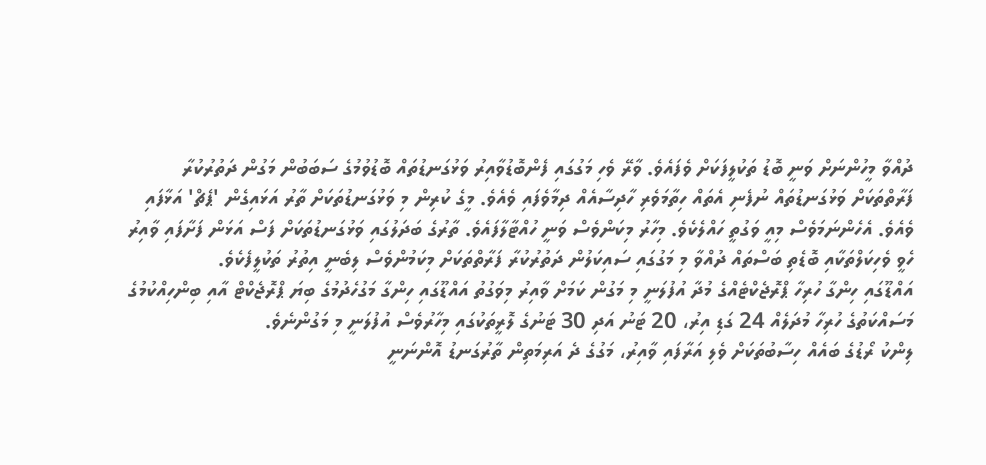ދުއްވާ މީހުންނަށް ވަނީ ބޮޑު ތަކުލީފަކަށް ވެފައެވެ. ވާރޭ ވެހި މަގުގައި ފެންބޮޑުވާއިރު ވަޅުގަނޑުތައް ބޮޑުވުމުގެ ސަބަބުން މަގުން ދަތުރުކުރާ ފަރާތްތަކަށް ވަޅުގަނޑުތައް ނުފެނި އެތައް ހިތާމަވެރި ހާދިސާއެއް ދިމާވެފައި ވެއެވެ. މީގެ ކުރިން މި ވަޅުގަނޑުތަކަށް ތާރު އަޅައިގެން 'ޕެޗް' އަޅާފައި ވެއެވެ. އެހެންނަމަވެސް މިއީ ވަގުތީ ހައްލެކެވެ. މިހާރު މިކަންވެސް ވަނީ ހުއްޓާލާފައެވެ. ތާރުގެ ބަދަލުގައި ވަޅުގަނޑުތަކަށް ފަސް އަޅަން ފަށާފައި ވާއިރު ހެވީ ވެހިކަލްތަކާއި ބޮޑެތި ބަސްތައް ދުއްވާ މި މަގުގައި ސައިކަލުން ދަތުރުކުރާ ފަރާތްތަކަށް މިކަމުންވެސް ލިބެނީ އިތުރު ތަކުލީފެކެވެ.
އައްޑޫގައި ހިންގާ ހުރިހާ ޕްރޮޖެކްޓެއްގެ މުދާ އުފުލަނީ މި މަގުން ކަމަށް ވާއިރު މިވަގުތު އައްޑޫގައި ހިންގާ މަގުހެދުމުގެ ބިޔަ ޕްރޮޖެކްޓް އާއި ބިންހިއްކުމުގެ މަސައްކަތުގެ ހުރިހާ މުދަލެއް 24 ގަޑި އިރު، 20 ޓަނު އަދި 30 ޓަނުގެ ލޮރީތަކުގައި މިހާރުވެސް އުފުލަނީ މި މަގުންނެވެ.
ލިންކު ރޯޑުގެ ބައެއް ހިސާބުތަކަށް ވެލި އަރާފައި ވާއިރު، މަގުގެ ދެ އަރިމަތިން ތާރުގަނޑު އޮންނަނީ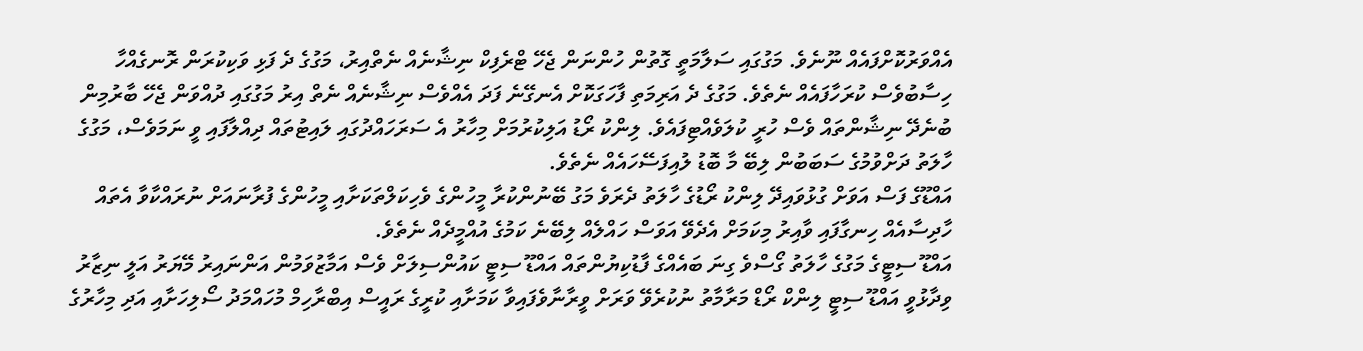އެއްވަރުކޮށްފައެއް ނޫނެވެ. މަގުގައި ސަލާމަތީ ގޮތުން ހުންނަން ޖެހޭ ޓްރެފިކް ނިޝާނެއް ނެތްއިރު، މަގުގެ ދެ ފަޅި ވަކިކުރަން ރޮނގެއްހާ ހިސާބުވެސް ކުރަހާފައެއް ނެތެވެ. މަގުގެ ދެ އަރިމަތި ފާހަގަކޮށް އެނގޭނެ ފަދަ އެއްވެސް ނިޝާނެއް ނެތް އިރު މަގުގައި ދުއްވަން ޖެހޭ ބާރުމިން ބުނެދޭ ނިޝާންތައް ވެސް ހުރީ ކުލަވެއްޓިފައެވެ. ލިންކު ރޯޑު އަލިކުރުމަށް މިހާރު އެ ސަރަހައްދުގައި ލައިޓުތައް ދިއްލާފައި ވީ ނަމަވެސް، މަގުގެ ހާލަތު ދަށްވުމުގެ ސަބަބުން ލިބޭ މާ ބޮޑު ލުއިފަސޭހައެއް ނެތެވެ.
އައްޑޫގެ ފަސް އަވަށް ގުޅުވައިދޭ ލިންކު ރޯޑުގެ ހާލަތު ދެރަވެ މަގު ބޭނުންކުރާ މީހުންގެ ވެހިކަލްތަކަށާއި މީހުންގެ ފުރާނައަށް ނުރައްކާވާ އެތައް ހާދިސާއެއް ހިނގާފައި ވާއިރު މިކަމަށް އެދެވޭ އަވަސް ހައްލެއް ލިބޭނެ ކަމުގެ އުއްމީދެއް ނެތެވެ.
އައްޑޫ ސިޓީގެ މަގުގެ ހާލަތު ގޯސްވެ ގިނަ ބައެއްގެ ފާޑުކިޔުންތައް އައްޑޫ ސިޓީ ކައުންސިލަށް ވެސް އަމާޒުވަމުން އަންނައިރު މޭޔަރު އަލީ ނިޒާރު ވިދާޅުވީ އައްޑޫ ސިޓީ ލިންކް ރޯޑް މަރާމާތު ނުކުރެވޭ ވަރަށް ވީރާނާވެފައިވާ ކަމަށާއި ކުރީގެ ރައީސް އިބްރާހިމް މުހައްމަދު ސޯލިހަށާއި އަދި މިހާރުގެ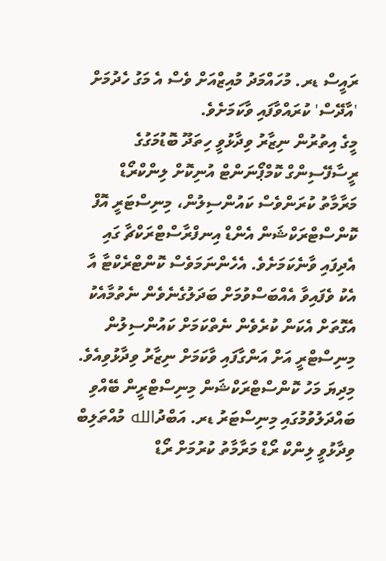ރައީސް ޑރ. މުހައްމަދު މުއިޒްއަށް ވެސް އެ މަގު ހެދުމަށް 'އާދޭސް' ކުރައްވާފައި ވާކަމަށެވެ.
މީގެ އިތުރުން ނިޒާރު ވިދާޅުވީ ހިތަދޫ ބޮޑުމަގުގެ ރީސާފޭސިންގް ކޮމްޕޯނަންޓް އުނިކޮށް ލިންކްރޯޑް މަރާމާތު ކުރަންވެސް ކައުންސިލުން، މިނިސްޓަރީ އޮފް ކޮންސްޓްރަކްޝަން އެންޑް އިނފްރާސްޓްރަކްޗާ ގައި އެދިފައި ވާނެކަމަށެވެ. އެހެންނަމަވެސް ކޮންޓްރެކްޓާ އާ އެކު ވެފައިވާ އެއްބަސްވުމަށް ބަދަލުގެނެވެން ނެތުމާއެކު އެގޮތަށް އެކަން ކުރެވެން ނެތްކަމަށް ކައުންސިލުން މިނިސްޓްރީ އަށް އަންގާފައި ވާކަމަށް ނިޒާރު ވިދާޅުވިއެވެ.
މިދިޔަ މަހު ކޮންސްޓްރަކްޝަން މިނިސްޓްރީން ބޭއްވި ބައްދަލުވުމުގައި މިނިސްޓަރު ޑރ. އަބްދުالله މުއްތަލިބް ވިދާޅުވީ ލިންކް ރޯޑް މަރާމާތު ކުރުމަށް ރޯޑް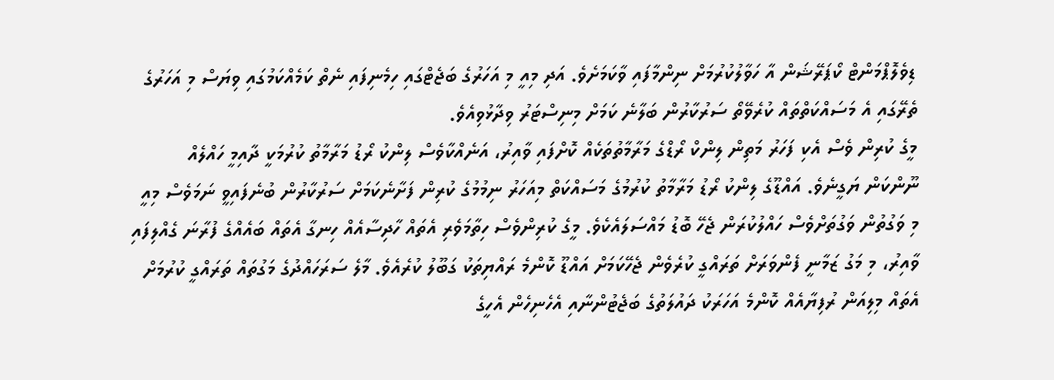ޑިވެލޮޕްމަންޓް ކޯޕަރޭޝަން އާ ހަވާލުކުރުމަށް ނިންމާފައި ވާކަމަށެވެ. އަދި މިއީ މި އަހަރުގެ ބަޖެޓްގައި ހިމެނިފައި ނެތް ކަމެއްކަމުގައި ވިޔަސް މި އަހަރުގެ ތެރޭގައި އެ މަސައްކަތްތައް ކުރެވޭތޯ ސަރުކާރުން ބަލާނެ ކަމަށް މިނިސްޓަރު ވިދާޅުވިއެވެ.
މީގެ ކުރިން ވެސް އެކި ފަހަރު މަތިން ލިންކް ރޯޑްގެ މަރާމާތުތަކެއް ކޮށްފައި ވާއިރު، އަނެއްކާވެސް ލިންކު ރޯޑު މަރާމާތު ކުރުމަކީ ދާއިމީ ހައްލެއް ނޫންކަން ޔަގީނެވެ. އައްޑޫގެ ލިންކު ރޯޑު މަރާމާތު ކުރުމުގެ މަސައްކަތް މިއަހަރު ނިމުމުގެ ކުރިން ފަށާނެކަމަށް ސަރުކާރުން ބުނެފައިވީ ނަމަވެސް މިއީ މި ވަގުތުން ވަގުތަށްވެސް ހައްލުކުރަން ޖެހޭ ބޮޑު މައްސަލައެކެވެ. މީގެ ކުރިންވެސް ހިތާމަވެރި އެތައް ހާދިސާއެއް ހިނގާ އެތައް ބައެއްގެ ފުރާނަ ގެއްލިފައި ވާއިރު، މި މަގު ޒަމާނީ ފެންވަރަށް ތަރައްގީ ކުރެވެން ޖެހޭކަމަށް އައްޑޫ ކޮންމެ ރައްޔިތަކު ގަބޫލު ކުރެއެވެ. މާލެ ސަރަހައްދުގެ މަގުތައް ތަރައްގީ ކުރުމަށް އެތައް މިލިއަން ރުފިޔާއެއް ކޮންމެ އަހަރަކު ދައުލަތުގެ ބަޖެޓުންނާއި އެހެނިހެން އެހީގެ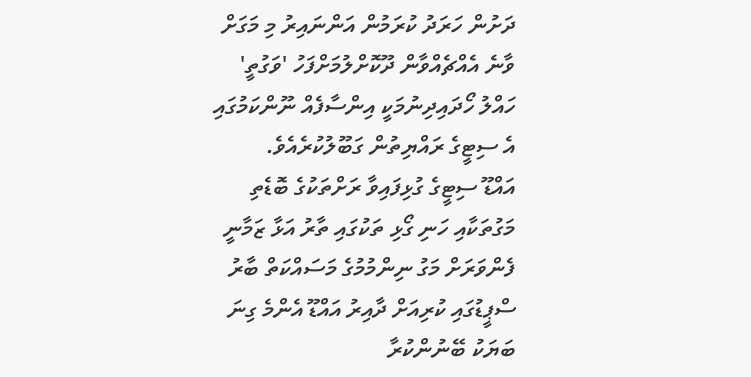ދަށުން ހަރަދު ކުރަމުން އަންނައިރު މި މަގަށް ވާނެ އެއްޗެއްވާން ދޫކޮށްލުމަށްފަހު 'ވަގުތީ' ހައްލު ހޯދައިދިނުމަކީ އިންސާފެއް ނޫންކަމުގައި އެ ސިޓީގެ ރައްޔިތުން ގަބޫލުކުރެއެވެ.
އައްޑޫ ސިޓީގެ ގުޅިފައިވާ ރަށްތަކުގެ ބޮޑެތި މަގުތަކާއި ހަނި ގޯޅި ތަކުގައި ތާރު އަޅާ ޒަމާނީ ފެންވަރަށް މަގު ނިންމުމުގެ މަސައްކަތް ބާރު ސްޕީޑުގައި ކުރިއަށް ދާއިރު އައްޑޫ އެންމެ ގިނަ ބަޔަކު ބޭނުންކުރާ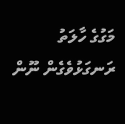މަގުގެ ހާލަތު ރަނގަޅުވެގެން ނޫން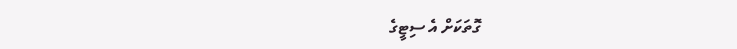ގޮތަކަށް އެ ސިޓީގެ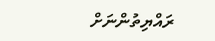ރައްޔިތުންނަށް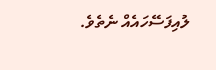ލުއިފަސޭހައެއް ނެތެވެ.